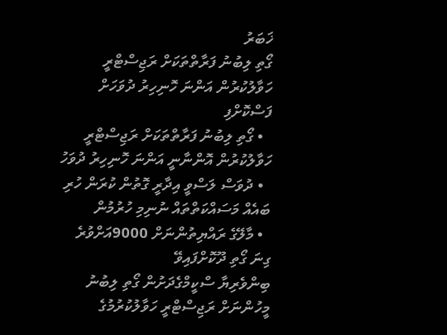ޚަބަރު
ގޯތި ލިބުނު ފަރާތްތަކަށް ރަޖިސްޓްރީ ހަވާލުކުރުން އަންނަ ހޮނިހިރު ދުވަހަށް ފަސްކޮށްފި
  • ގޯތި ލިބުނު ފަރާތްތަކަށް ރަޖިސްޓްރީ ހަވާލުކުރުން އޮންނާނީ އަންނަ ހޮނިހިރު ދުވަހު
  • ދުވަސް ލަސްވީ އިދާރީ ގޮތުން ކުރަން ހުރި ބައެއް މަސައްކަތްތައް ނުނިމި ހުރުމުން
  • މާލޭގެ ރައްޔިތުންނަށް 9000އަށްވުރެ ގިނަ ގޯތި ދޫކޮށްފައިވޭ
ބިންވެރިޔާ ސްކީމްގެދަށުން ގޯތި ލިބުނު މީހުންނަށް ރަޖިސްޓްރީ ހަވާލުކުރުމުގެ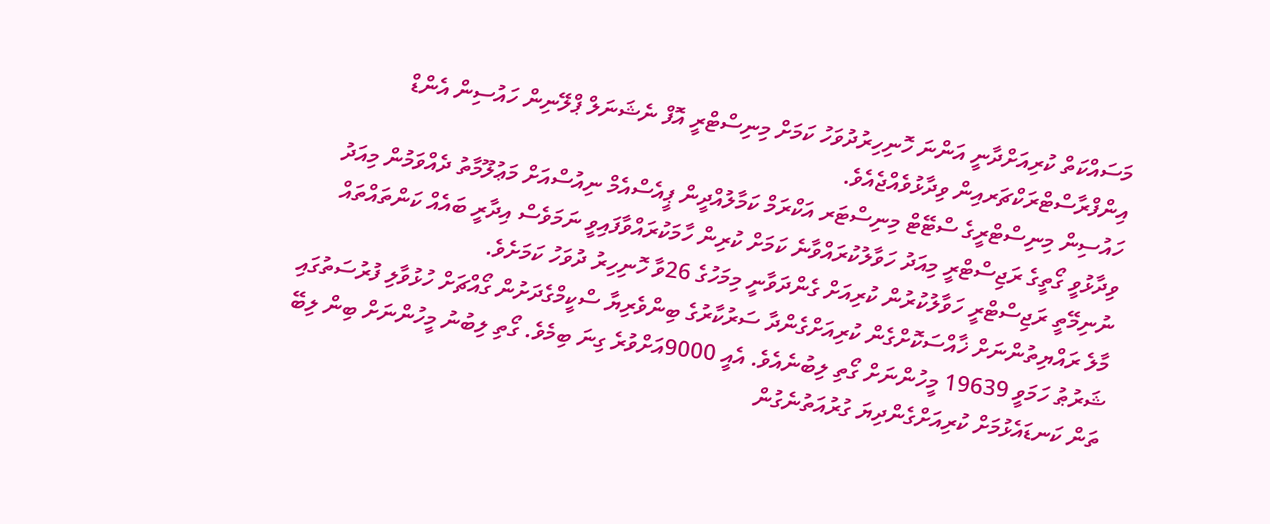މަސައްކަތް ކުރިއަށްދާނީ އަންނަ ހޮނިހިރުދުވަހު ކަމަށް މިނިސްޓްރީ އޮފް ނެޝަނަލް ޕްލޭނިން ހައުސިން އެންޑް އިންފްރާސްޓްރަކްޗަރއިން ވިދާޅުވެއްޖެއެވެ.
ހައުސިން މިނިސްޓްރީގެ ސްޓޭޓް މިނިސްޓަރ އަކްރަމް ކަމާލުއްދީން ޕީއެސްއެމް ނިއުސްއަށް މަޢުލޫމާތު ދެއްވަމުން މިއަދު ވިދާޅުވީ ގޯތީގެ ރަޖިސްޓްރީ މިއަދު ހަވާލުކުރައްވާނެ ކަމަށް ކުރިން ހާމަކުރައްވާފައިވީ ނަމަވެސް އިދާރީ ބައެއް ކަންތައްތައް ނުނިމޭތީ ރަޖިސްޓްރީ ހަވާލުކުރުން ކުރިއަށް ގެންދަވާނީ މިމަހުގެ 26ވާ ހޮނިހިރު ދުވަހު ކަމަށެވެ.
މާލެ ރައްޔިތުންނަށް ޚާއްސަކޮށްގެން ކުރިއަށްގެންދާ ސަރުކާރުގެ ބިންވެރިޔާ ސްކީމްގެދަށުން ގޯއްޗަށް ހުޅުވާލި ފުރުސަތުގައި ޝަރުޠު ހަމަވީ 19639 މީހުންނަށް ގޯތި ލިބުނެއެވެ. އެއީ 9000އަށްވުރެ ގިނަ ބިމެވެ. ގޯތި ލިބުނު މީހުންނަށް ބިން ލިބޭ ތަން ކަނޑައެޅުމަށް ކުރިއަށްގެންދިޔަ ގުރުއަތުނެގުން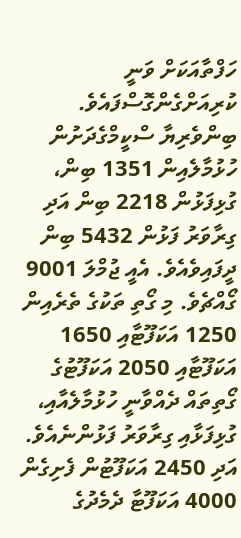ހަފްތާއަކަށް ވަނީ ކުރިއަށްގެންގޮސްފައެވެ.
ބިންވެރިޔާ ސްކީމްގެދަށުން ހުޅުމާލެއިން 1351 ބިން، ގުޅިފަޅުން 2218 ބިން އަދި ގިރާވަރު ފަޅުން 5432 ބިން ދީފައިވެއެވެ. އެއީ ޖުމްލަ 9001 ގޯއްޗެވެ. މި ގޯތި ތަކުގެ ތެރެއިން 1250 އަކަފޫޓާއި 1650 އަކަފޫޓާއި 2050 އަކަފޫޓުގެ ގޯތިތައް ދެއްވާނީ ހުޅުމާލެއާއި، ގުޅިފަޅާއި ގިރާވަރު ފަޅުންނެއެވެ. އަދި 2450 އަކަފޫޓުން ފެށިގެން 4000 އަކަފޫޓާ ދެމެދުގެ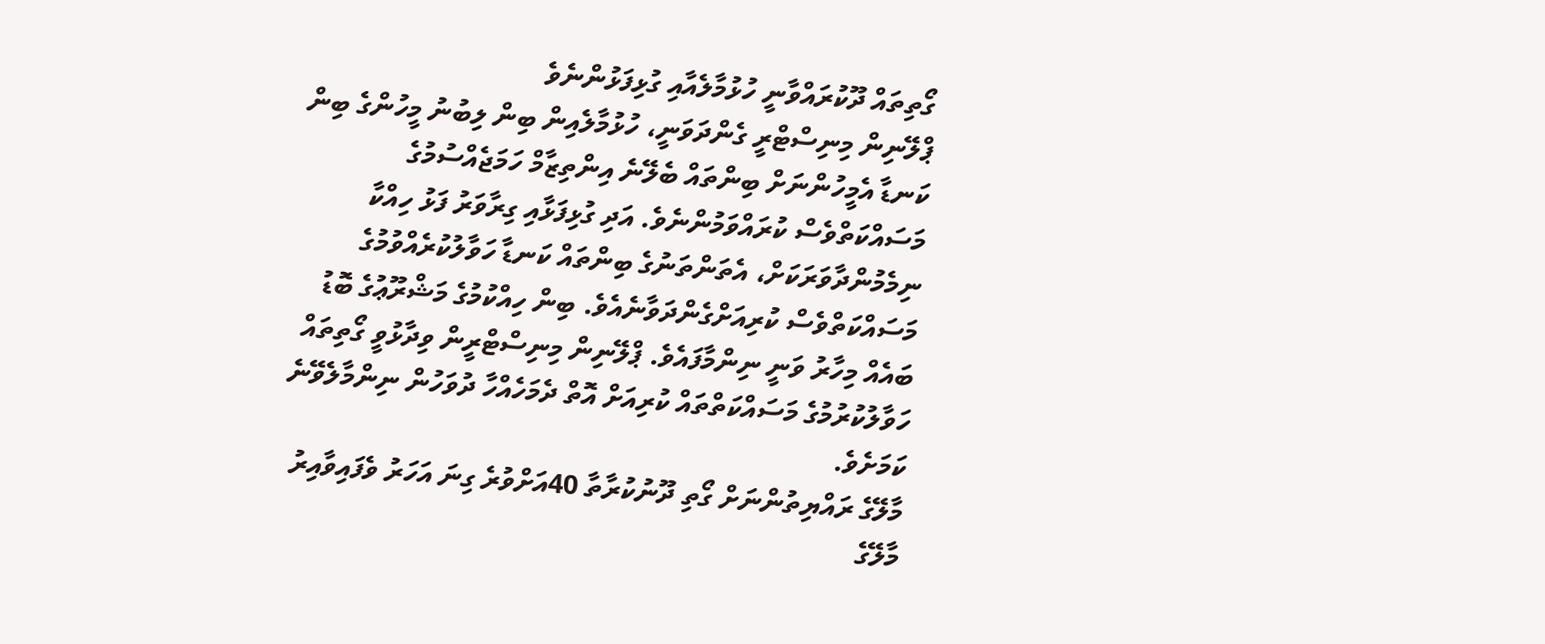ގޯތިތައް ދޫކުރައްވާނީ ހުޅުމާލެއާއި ގުޅިފަޅުންނެވެ
ޕްލޭނިން މިނިސްޓްރީ ގެންދަވަނީ، ހުޅުމާލެއިން ބިން ލިބުނު މީހުންގެ ބިން ކަނޑާ އެމީހުންނަށް ބިންތައް ބެލޭނެ އިންތިޒާމް ހަމަޖެއްސުމުގެ މަސައްކަތްވެސް ކުރައްވަމުންނެވެ. އަދި ގުޅިފަޅާއި ގިރާވަރު ފަޅު ހިއްކާ ނިމެމުންދާވަރަކަށް، އެތަންތަނުގެ ބިންތައް ކަނޑާ ހަވާލުކުރެއްވުމުގެ މަސައްކަތްވެސް ކުރިއަށްގެންދަވާނެއެވެ. ބިން ހިއްކުމުގެ މަޝްރޫޢުގެ ބޮޑު ބައެއް މިހާރު ވަނީ ނިންމާފައެވެ. ޕްލޭނިން މިނިސްޓްރީން ވިދާޅުވީ ގޯތިތައް ހަވާލުކުރުމުގެ މަސައްކަތްތައް ކުރިއަށް އޮތް ދެމަހެއްހާ ދުވަހުން ނިންމާލެވޭނެ ކަމަށެވެ.
މާލޭގެ ރައްޔިތުންނަށް ގޯތި ދޫނުކުރާތާ 40އަށްވުރެ ގިނަ އަހަރު ވެފައިވާއިރު މާލޭގެ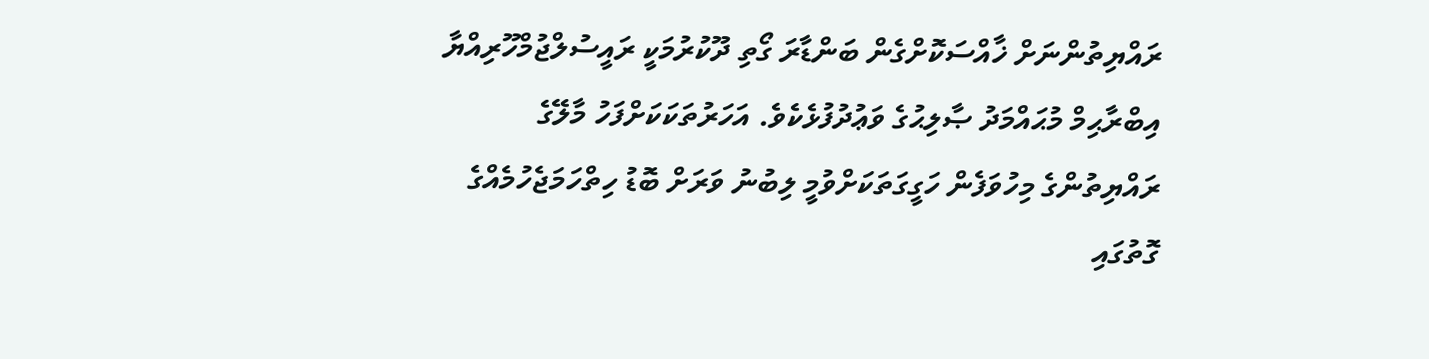ރައްޔިތުންނަށް ޚާއްސަކޮށްގެން ބަންޑާރަ ގޯތި ދޫކުރުމަކީ ރައީސުލްޖުމްހޫރިއްޔާ އިބްރާޙިމް މުޙައްމަދު ޞާލިޙުގެ ވަޢުދުފުޅެކެވެ. އަހަރުތަކަކަށްފަހު މާލޭގެ ރައްޔިތުންގެ މިހުވަފެން ހަގީގަތަކަށްވުމީ ލިބުނު ވަރަށް ބޮޑު ހިތްހަމަޖެހުމެއްގެ ގޮތުގައި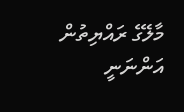މާލޭގެ ރައްޔިތުން އަންނަނީ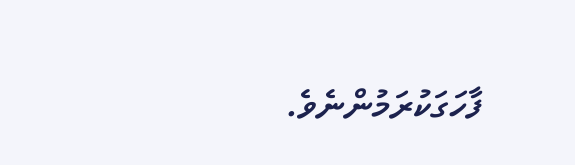ފާހަގަކުރަމުންނެވެ.